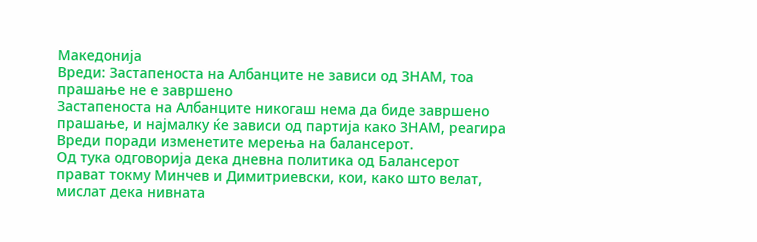Македонија
Вреди: Застапеноста на Албанците не зависи од ЗНАМ, тоа прашање не е завршено
Застапеноста на Албанците никогаш нема да биде завршено прашање, и најмалку ќе зависи од партија како ЗНАМ, реагира Вреди поради изменетите мерења на балансерот.
Од тука одговорија дека дневна политика од Балансерот прават токму Минчев и Димитриевски, кои, како што велат, мислат дека нивната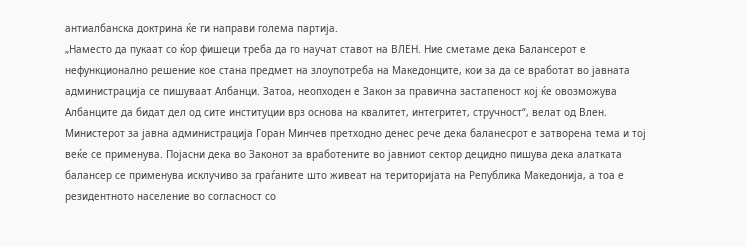антиалбанска доктрина ќе ги направи голема партија.
„Наместо да пукаат со ќор фишеци треба да го научат ставот на ВЛЕН. Ние сметаме дека Балансерот е нефункционално решение кое стана предмет на злоупотреба на Македонците, кои за да се вработат во јавната администрација се пишуваат Албанци. Затоа, неопходен е Закон за правична застапеност кој ќе овозможува Албанците да бидат дел од сите институции врз основа на квалитет, интегритет, стручност“, велат од Влен.
Министерот за јавна администрација Горан Минчев претходно денес рече дека баланесрот е затворена тема и тој веќе се применува. Појасни дека во Законот за вработените во јавниот сектор децидно пишува дека алатката балансер се применува исклучиво за граѓаните што живеат на територијата на Република Македонија, а тоа е резидентното население во согласност со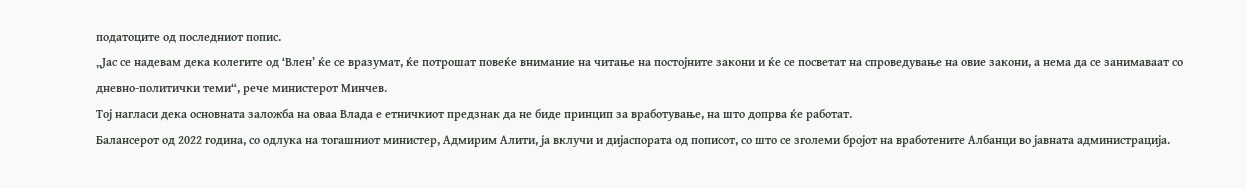податоците од последниот попис.
„Јас се надевам дека колегите од ‘Влен’ ќе се вразумат, ќе потрошат повеќе внимание на читање на постојните закони и ќе се посветат на спроведување на овие закони, а нема да се занимаваат со дневно-политички теми“, рече министерот Минчев.
Тој нагласи дека основната заложба на оваа Влада е етничкиот предзнак да не биде принцип за вработување, на што допрва ќе работат.
Балансерот од 2022 година, со одлука на тогашниот министер, Адмирим Алити, ја вклучи и дијаспората од пописот, со што се зголеми бројот на вработените Албанци во јавната администрација.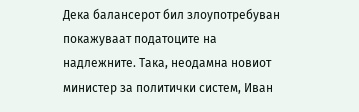Дека балансерот бил злоупотребуван покажуваат податоците на надлежните. Така, неодамна новиот министер за политички систем, Иван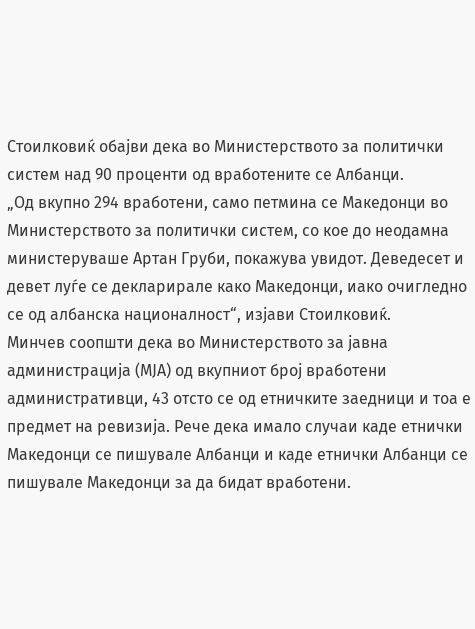Стоилковиќ обајви дека во Министерството за политички систем над 90 проценти од вработените се Албанци.
„Од вкупно 294 вработени, само петмина се Македонци во Министерството за политички систем, со кое до неодамна министеруваше Артан Груби, покажува увидот. Деведесет и девет луѓе се декларирале како Македонци, иако очигледно се од албанска националност“, изјави Стоилковиќ.
Минчев соопшти дека во Министерството за јавна администрација (МЈА) од вкупниот број вработени административци, 43 отсто се од етничките заедници и тоа е предмет на ревизија. Рече дека имало случаи каде етнички Македонци се пишувале Албанци и каде етнички Албанци се пишувале Македонци за да бидат вработени.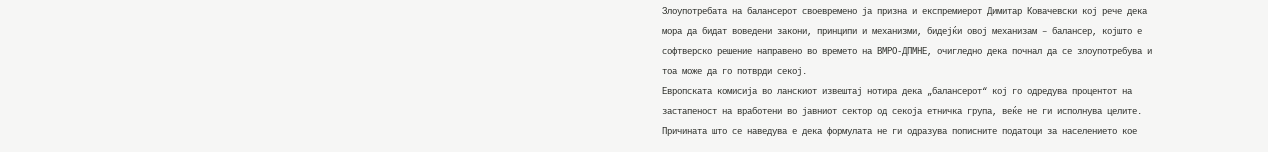Злоупотребата на балансерот своевремено ја призна и експремиерот Димитар Ковачевски кој рече дека мора да бидат воведени закони, принципи и механизми, бидејќи овој механизам – балансер, којшто е софтверско решение направено во времето на ВМРО-ДПМНЕ, очигледно дека почнал да се злоупотребува и тоа може да го потврди секој.
Европската комисија во ланскиот извештај нотира дека „балансерот“ кој го одредува процентот на застапеност на вработени во јавниот сектор од секоја етничка група, веќе не ги исполнува целите. Причината што се наведува е дека формулата не ги одразува пописните податоци за населението кое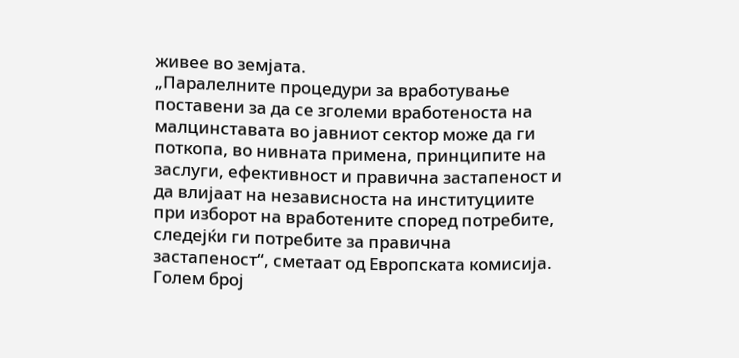живее во земјата.
„Паралелните процедури за вработување поставени за да се зголеми вработеноста на малцинставата во јавниот сектор може да ги поткопа, во нивната примена, принципите на заслуги, ефективност и правична застапеност и да влијаат на независноста на институциите при изборот на вработените според потребите, следејќи ги потребите за правична застапеност“, сметаат од Европската комисија.
Голем број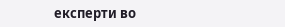експерти во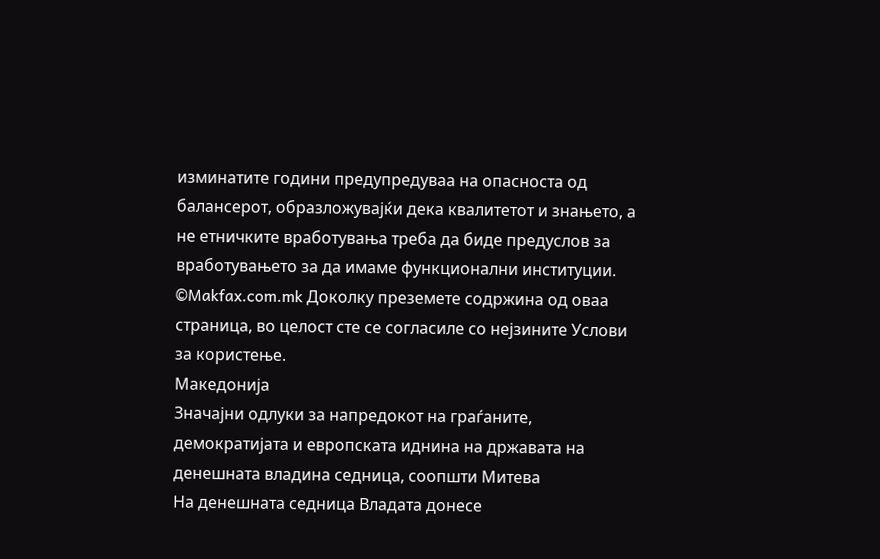изминатите години предупредуваа на опасноста од балансерот, образложувајќи дека квалитетот и знањето, а не етничките вработувања треба да биде предуслов за вработувањето за да имаме функционални институции.
©Makfax.com.mk Доколку преземете содржина од оваа страница, во целост сте се согласиле со нејзините Услови за користење.
Македонија
Значајни одлуки за напредокот на граѓаните, демократијата и европската иднина на државата на денешната владина седница, соопшти Митева
На денешната седница Владата донесе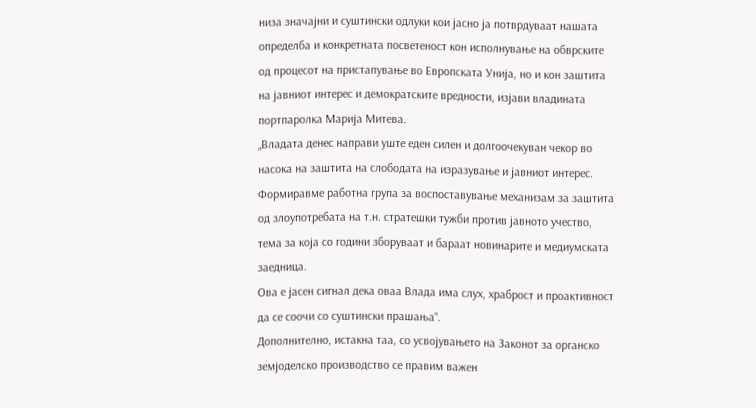низа значајни и суштински одлуки кои јасно ја потврдуваат нашата определба и конкретната посветеност кон исполнување на обврските од процесот на пристапување во Европската Унија, но и кон заштита на јавниот интерес и демократските вредности, изјави владината портпаролка Марија Митева.
„Владата денес направи уште еден силен и долгоочекуван чекор во насока на заштита на слободата на изразување и јавниот интерес.
Формиравме работна група за воспоставување механизам за заштита од злоупотребата на т.н. стратешки тужби против јавното учество, тема за која со години зборуваат и бараат новинарите и медиумската заедница.
Ова е јасен сигнал дека оваа Влада има слух, храброст и проактивност да се соочи со суштински прашања“.
Дополнително, истакна таа, со усвојувањето на Законот за органско земјоделско производство се правим важен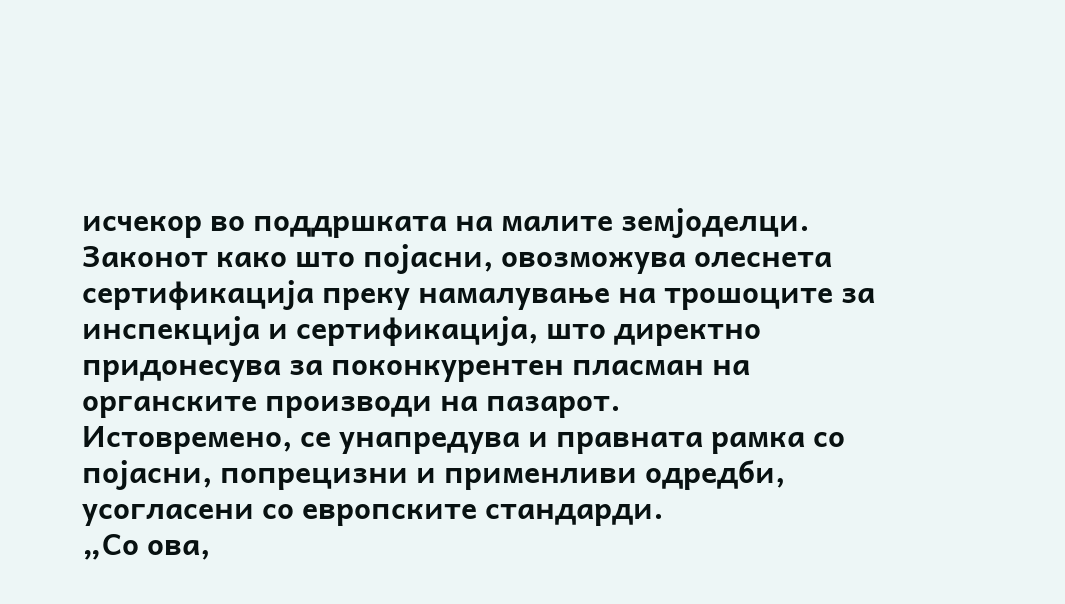исчекор во поддршката на малите земјоделци.
Законот како што појасни, овозможува олеснета сертификација преку намалување на трошоците за инспекција и сертификација, што директно придонесува за поконкурентен пласман на органските производи на пазарот.
Истовремено, се унапредува и правната рамка со појасни, попрецизни и применливи одредби, усогласени со европските стандарди.
„Со ова,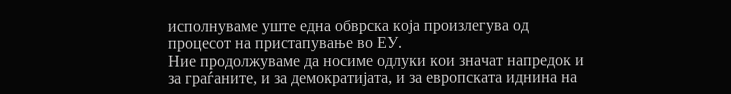исполнуваме уште една обврска која произлегува од процесот на пристапување во ЕУ.
Ние продолжуваме да носиме одлуки кои значат напредок и за граѓаните, и за демократијата, и за европската иднина на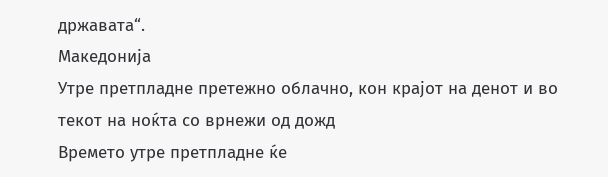државата“.
Македонија
Утре претпладне претежно облачно, кон крајот на денот и во текот на ноќта со врнежи од дожд
Времето утре претпладне ќе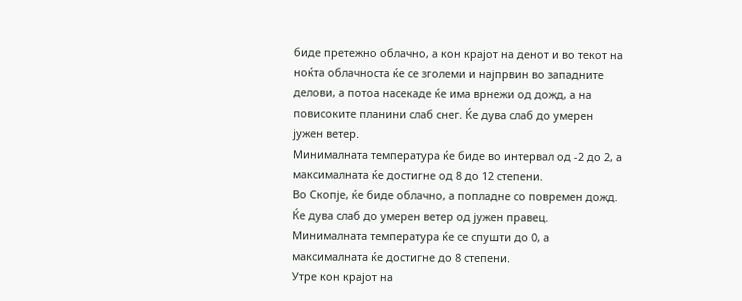биде претежно облачно, а кон крајот на денот и во текот на ноќта облачноста ќе се зголеми и најпрвин во западните делови, а потоа насекаде ќе има врнежи од дожд, а на повисоките планини слаб снег. Ќе дува слаб до умерен јужен ветер.
Минималната температура ќе биде во интервал од -2 до 2, а максималната ќе достигне од 8 до 12 степени.
Во Скопје, ќе биде облачно, а попладне со повремен дожд. Ќе дува слаб до умерен ветер од јужен правец. Минималната температура ќе се спушти до 0, а максималната ќе достигне до 8 степени.
Утре кон крајот на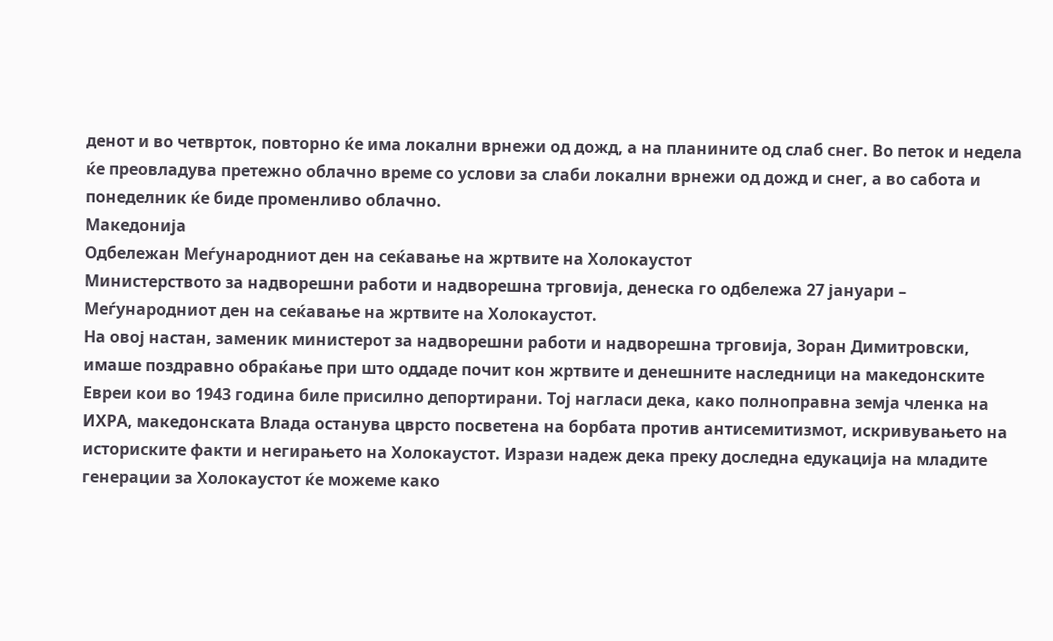денот и во четврток, повторно ќе има локални врнежи од дожд, а на планините од слаб снег. Во петок и недела ќе преовладува претежно облачно време со услови за слаби локални врнежи од дожд и снег, а во сабота и понеделник ќе биде променливо облачно.
Македонија
Одбележан Меѓународниот ден на сеќавање на жртвите на Холокаустот
Министерството за надворешни работи и надворешна трговија, денеска го одбележа 27 јануари – Меѓународниот ден на сеќавање на жртвите на Холокаустот.
На овој настан, заменик министерот за надворешни работи и надворешна трговија, Зоран Димитровски, имаше поздравно обраќање при што оддаде почит кон жртвите и денешните наследници на македонските Евреи кои во 1943 година биле присилно депортирани. Тој нагласи дека, како полноправна земја членка на ИХРА, македонската Влада останува цврсто посветена на борбата против антисемитизмот, искривувањето на историските факти и негирањето на Холокаустот. Изрази надеж дека преку доследна едукација на младите генерации за Холокаустот ќе можеме како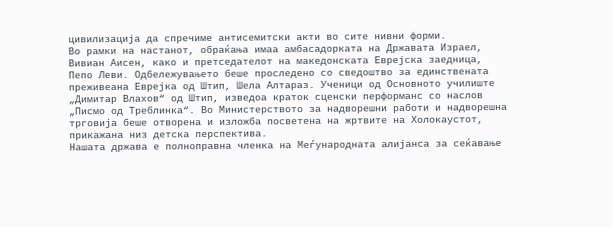цивилизација да спречиме антисемитски акти во сите нивни форми.
Во рамки на настанот, обраќања имаа амбасадорката на Државата Израел, Вивиан Аисен, како и претседателот на македонската Еврејска заедница, Пепо Леви. Одбележувањето беше проследено со сведоштво за единствената преживеана Еврејка од Штип, Шела Алтараз. Ученици од Основното училиште „Димитар Влахов“ од Штип, изведоа краток сценски перформанс со наслов „Писмо од Треблинка“. Во Министерството за надворешни работи и надворешна трговија беше отворена и изложба посветена на жртвите на Холокаустот, прикажана низ детска перспектива.
Нашата држава е полноправна членка на Меѓународната алијанса за сеќавање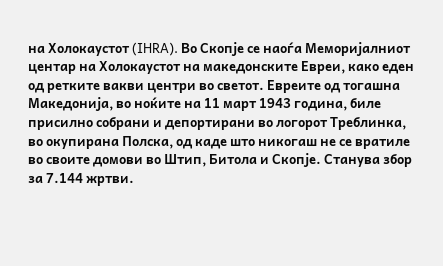на Холокаустот (IHRA). Во Скопје се наоѓа Меморијалниот центар на Холокаустот на македонските Евреи, како еден од ретките вакви центри во светот. Евреите од тогашна Македонија, во ноќите на 11 март 1943 година, биле присилно собрани и депортирани во логорот Треблинка, во окупирана Полска, од каде што никогаш не се вратиле во своите домови во Штип, Битола и Скопје. Станува збор за 7.144 жртви.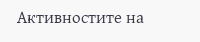Активностите на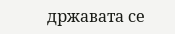државата се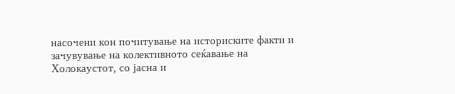насочени кон почитување на историските факти и зачувување на колективното сеќавање на Холокаустот, со јасна и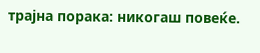трајна порака: никогаш повеќе.